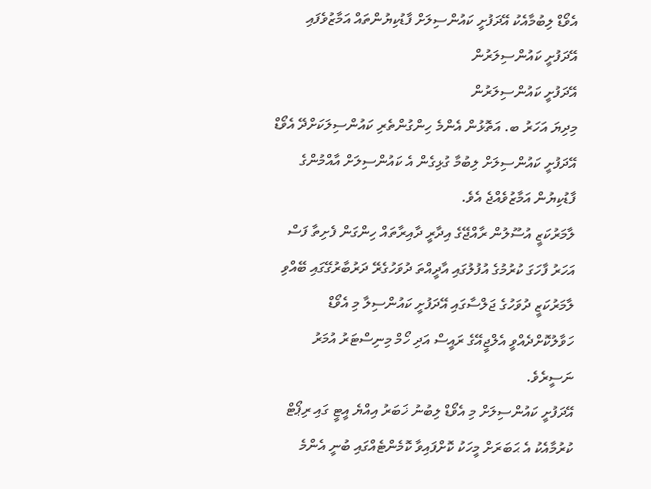އެވޯޑް ލިބުމާއެކު އޭދަފުށީ ކައުންސިލަށް ފާޑުކިޔުންތައް އަމާޒުވެފައި
އޭދަފުށީ ކައުންސިލަރުން
އޭދަފުށީ ކައުންސިލަރުން
މިދިޔަ އަހަރު ބ. އަތޮޅުން އެންމެ ހިންގުންތެރި ކައުންސިލަކަށްދޭ އެވޯޑް އޭދަފުށީ ކައުންސިލަށް ލިބުމާ ގުޅިގެން އެ ކައުންސިލަށް އާއްމުންގެ ފާޑުކިޔުން އަމާޒުވެއްޖެ އެވެ.
ލާމަރުކަޒީ އުސޫލުން ރާއްޖޭގެ އިދާރީ ދާއިރާތައް ހިންގަން ފެށިތާ ފަސް އަހަރު ފާހަގަ ކުރުމުގެ އުފުލުގައި އާދީއްތަ ދުވަހުގެރޭ ދަރުބާރުގޭގައި ބޭއްވި ލާމަރުކަޒީ ދުވަހުގެ ޖަލްސާގައި އޭދަފުށީ ކައުންސިލާ މި އެވޯޑް ހަވާލުކޮށްދެއްވީ އެލްޖީއޭގެ ރައީސް އަދި ހޯމް މިނިސްޓަރު އުމަރު ނަސީރެވެ.
އޭދަފުށީ ކައުންސިލަށް މި އެވޯޑް ލިބުނު ޚަބަރު އިއްޔެ އީޓީ ގައި ރިޕޯޓް ކުރުމާއެކު އެ ޙަބަރަށް މީހަކު ކޮށްފައިވާ ކޮމެންޓެއްގައި ބުނީ އެންމެ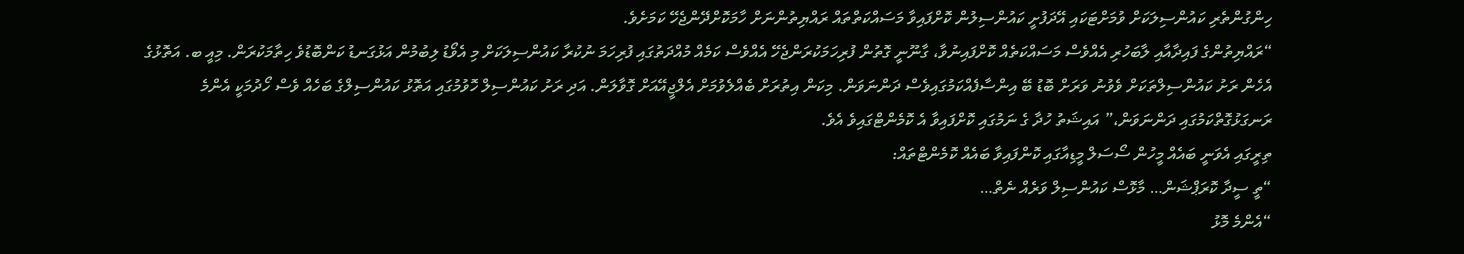ހިންގުންތެރި ކައުންސިލަކަށް ވުމަށްޓަކައި އޭދަފުށީ ކައުންސިލުން ކޮށްފައިވާ މަސައްކަތްތައް ރައްޔިތުންނަށް ހާމަކޮށްދޭންޖެހޭ ކަމަށެވެ.
“ރައްޔިތުންގެ ފައިދާއާއި ލާބަހުރި އެއްވެސް މަސައްކަތެއް ކޮށްފައިނުވާ، ގާނޫނީ ގޮތުން ފުރިހަމަކުރަންޖެހޭ އެއްވެސް ކަމެއް މުއްދަތުގައި ފުރިހަމަ ނުކުރާ ކައުންސިލަކަށް މި އެވޯޑު ލިބުމުން އަޅުގަނޑު ކަންބޮޑުވެ ހިތާމަކުރަން. މިއީ ބ. އަތޮޅުގެ އެހެން ރަށު ކައުންސިލްތަކަށް ވެވުނު ވަރަށް ބޮޑު ބޭ އިންސާފެއްކަމުގައިވެސް ދަންނަވަން. މިކަން އިތުރަށް ބެއްލެވުމަށް އެލްޖީއޭއަށް ގޮވާލަން. އަދި ރަށު ކައުންސިލް ހޮވުމުގައި އަތޮޅު ކައުންސިލްގެ ބަހެއް ވެސް ހޯދުމަކީ އެންމެ ރަނގަޅުގޮތްކަމުގައި ދަންނަވަން،” އައިޝަތު ހުދާ ގެ ނަމުގައި ކޮށްފައިވާ އެ ކޮމެންޓްގައިވެ އެވެ.
ތިރީގައި އެވަނީ ބައެއް މީހުން ސޯސަލް މީޑިއާގައި ކޮންފައިވާ ބައެއް ކޮމެންޓްތައް:
“ތީ ސީދާ ކޮރަޕްޝަން… މާޅޮސް ކައުންސިލް ވަރެއް ނެތް…
“އެންމެ މޮޅު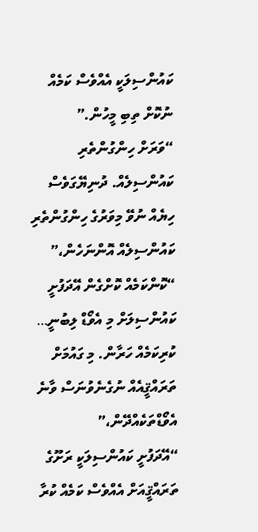ކައުންސިލަކީ އެއްވެސް ކަމެއް ނުކޮށް ތިބި މީހުން.”
“ވަރަށް ހިންގުންތެރި ކައުންސިލެއް. ދުނިޔޭގަވެސް ހިޔެއް ނުވޭ މިވަރުގެ ހިންގުންތެރި ކައުންސިލެއް އޮންނަހެން،”
“ކޮންކަމެއް ކޮށްގެން އޭދަފުށީ ކައުންސިލަށް މި އެވޯޑް ލިބުނީ… ކުރިކަމެއް ހަރާން. މި ގައުމަށް ތަރައްޤީއެއް ނުގެނެވުނަސް ވާނެ އެވޯޑްތަކެއްދޭން،”
“އޭދަފުށީ ކައުންސިލަކީ ރަށޫގެ ތަރައްޤީއަށް އެއްވެސް ކަމެއް ކުރާ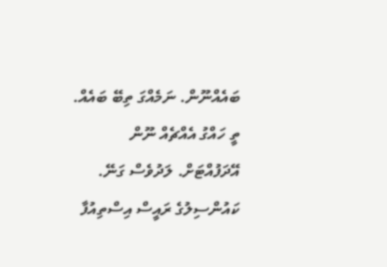ބައެއްނޫން. ނަމެއްގަ ތިބޭ ބައެއް. ތީ ހައްގު އެއްޗެއް ނޫން އޭދަފުއްޓަށް. ލަދުވެސް ގަނޭ. ކައުންސިލުގެ ރައީސް އިސްތިއުފާ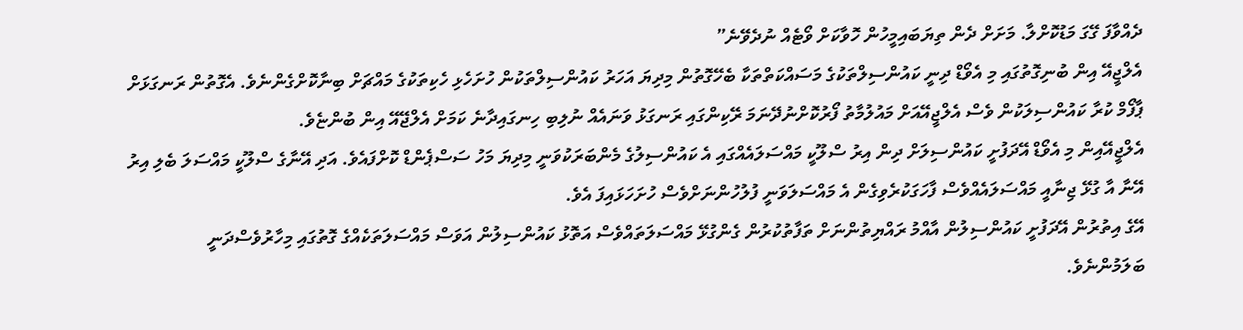ދެއްވާފަ ގޭގަ މަޑުކޮށްލާ. މަށަށް ދެން ތިޔަބައިމީހުން ހޮވާކަށް ވޯޓެއް ނުދެވޭނެ”
އެލްޖީއޭ އިން ބުނިގޮތުގައި މި އެވޯޑް ދިނީ ކައުންސިލްތަކުގެ މަސައްކަތްތަކާ ބެހޭގޮތުން މިދިޔަ އަހަރު ކައުންސިލްތަކުން ހުށަހެޅި ހެކިތަކުގެ މައްޗަށް ބިނާކޮށްގެންނެވެ. އެގޮތުން ރަނގަޅަށް ޕާފޯމް ކުރާ ކައުންސިލަކުން ވެސް އެލްޖީއޭއަށް މައުލުމާތު ފޯރުކޮށްނުދޭނަމަ ރޭކިންގައި ރަނގަޅު ވަނައެއް ނުލިބި ހިނގައިދާނެ ކަމަށް އެލްޖޭއޭ އިން ބުންޏެވެ.
އެލްޖީއޭއިން މި އެވޯޑް އޭދަފުށީ ކައުންސިލަށް ދިން އިރު ސްލޫކީ މައްސަލައެއްގައި އެ ކައުންސިލުގެ މެންބަރަކުވަނީ މިދިޔަ މަހު ސަސްޕެންޑް ކޮށްފައެވެ. އަދި އޭނާގެ ސްލޫކީ މައްސަލަ ބެލި އިރު އޭނާ އާ ގުޅޭ ޖިނާއީ މައްސަލައެއްވެސް ފާހަގަކުރެވިގެން އެ މައްސަލަވަނީ ފުލުހުންނަށްވެސް ހުށަހަޅައިފަ އެވެ.
އޭގެ އިތުރުން އޭދަފުށީ ކައުންސިލުން އާއްމު ރައްޔިތުންނަށް ތަފާތުކުރުން ގެންގުޅޭ މައްސަލަތައްވެސް އަތޮޅު ކައުންސިލުން އަވަސް މައްސަލަތަކެއްގެ ގޮތުގައި މިހާރުވެސްދަނީ ބަލަމުންނެވެ.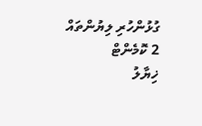ގުޅުންހުރި ލިޔުންތައް
2 ކޮމެންޓް
ޚިޔާލު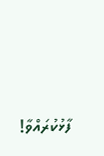ފާޅުކުރައްވާ!